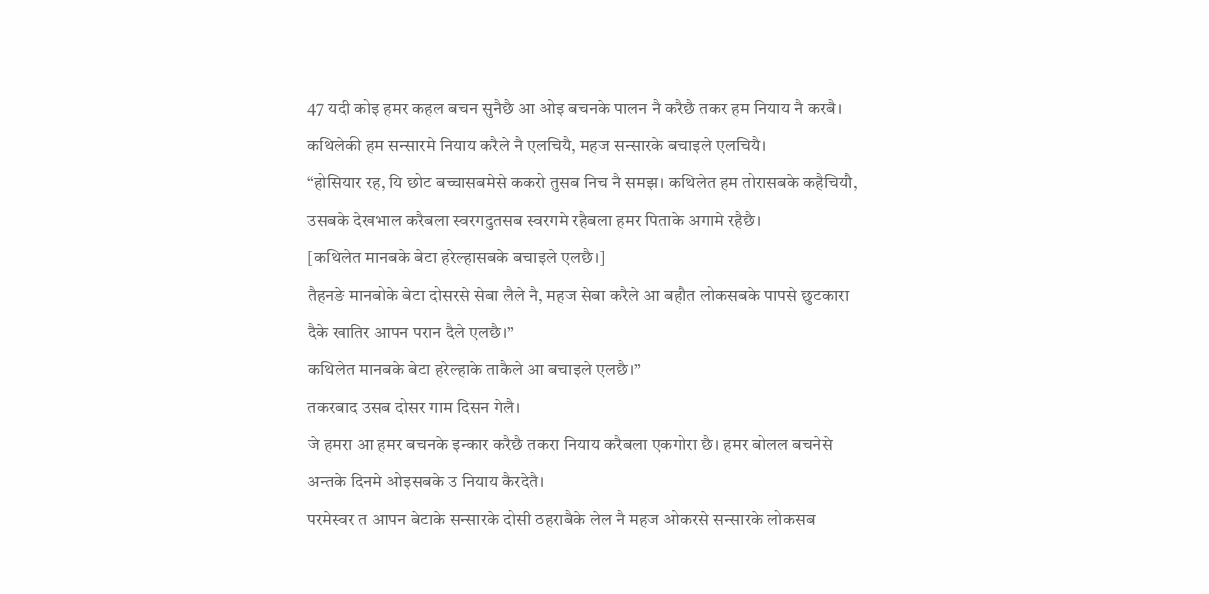47 यदी कोइ हमर कहल बचन सुनैछै आ ओइ बचनके पालन नै करैछै तकर हम नियाय नै करबै। कथिलेकी हम सन्सारमे नियाय करैले नै एलचियै, महज सन्सारके बचाइले एलचियै।
“होसियार रह, यि छोट बच्चासबमेसे ककरो तुसब निच नै समझ। कथिलेत हम तोरासबके कहैचियौ, उसबके देखभाल करैबला स्वरगदुतसब स्वरगमे रहैबला हमर पिताके अगामे रहैछै।
[कथिलेत मानबके बेटा हरेल्हासबके बचाइले एलछै।]
तैहनङे मानबोके बेटा दोसरसे सेबा लैले नै, महज सेबा करैले आ बहौत लोकसबके पापसे छुटकारा दैके खातिर आपन परान दैले एलछै।”
कथिलेत मानबके बेटा हरेल्हाके ताकैले आ बचाइले एलछै।”
तकरबाद उसब दोसर गाम दिसन गेलै।
जे हमरा आ हमर बचनके इन्कार करैछै तकरा नियाय करैबला एकगोरा छै। हमर बोलल बचनेसे अन्तके दिनमे ओइसबके उ नियाय कैरदेतै।
परमेस्वर त आपन बेटाके सन्सारके दोसी ठहराबैके लेल नै महज ओकरसे सन्सारके लोकसब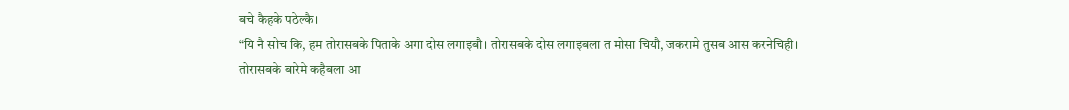बचे कैहके पठेल्कै।
“यि नै सोच कि, हम तोरासबके पिताके अगा दोस लगाइबौ। तोरासबके दोस लगाइबला त मोसा चियौ, जकरामे तुसब आस करनेचिही।
तोरासबके बारेमे कहैबला आ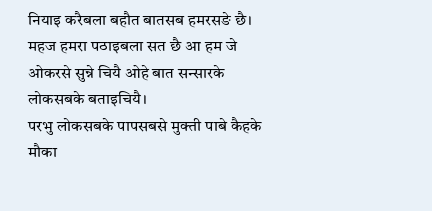नियाइ करैबला बहौत बातसब हमरसङे छै। महज हमरा पठाइबला सत छै आ हम जे ओकरसे सुन्ने चियै ओहे बात सन्सारके लोकसबके बताइचियै।
परभु लोकसबके पापसबसे मुक्ती पाबे कैहके मौका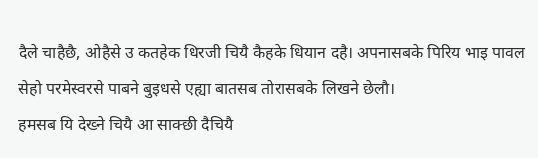दैले चाहैछै, ओहैसे उ कतहेक धिरजी चियै कैहके धियान दहै। अपनासबके पिरिय भाइ पावल सेहो परमेस्वरसे पाबने बुइधसे एह्या बातसब तोरासबके लिखने छेलौ।
हमसब यि देख्ने चियै आ साक्छी दैचियै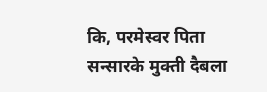कि, परमेस्वर पिता सन्सारके मुक्ती दैबला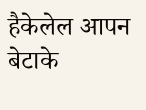हैकेलेल आपन बेटाके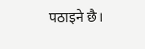पठाइने छै।